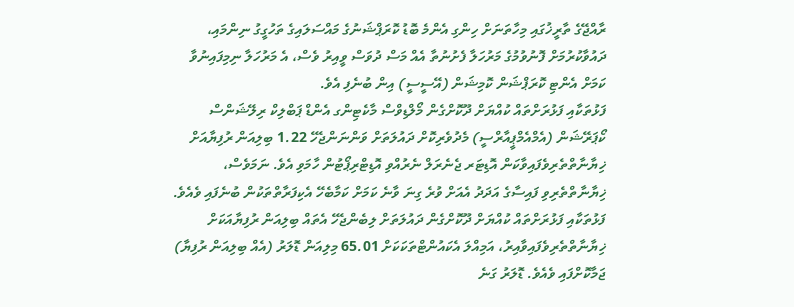ރާއްޖޭގެ ތާރީޚުގައި މިހާތަނަށް ހިންގި އެންމެ ބޮޑު ކޮރަޕްޝަނުގެ މައްސަލައިގެ ތަހުގީގު ނިންމައި، ދައުވާކުރުމަށް ފޮނުވުމުގެ މަރުހަލާ ފެށުނުތާ އެއް މަސް ދުވަސް ވީއިރު ވެސް، އެ މަރުހަލާ ނިމިފައިނުވާ ކަމަށް އެންޓި ކޮރަޕްޝަން ކޮމިޝަން (އޭސީސީ) އިން ބުނެފި އެވެ.
ފަޅުތަކާއި ފަޅުރަށްތައް ކުއްޔަށް ދޫކޮށްގެން މޯލްޑިވްސް މާކެޓިންގ އެންޑް ޕަބްލިކް ރިލޭޝަންސް ކޯޕަރޭޝަން (އެމްއެމްޕީއާރްސީ) މެދުވެރިކޮށް ދައުލަތަށް ވަންނަންޖެހޭ 1.22 ބިލިއަން ރުފިޔާއަށް ޚިޔާނާތްތެރިވެފައިވާކަން އޮޑިޓަރ ޖެނެރަލް ނެރުއްވި އޮޑިޓްރިޕޯޓުން ހާމަވި އެވެ. ނަމަވެސް، ޚިޔާނާތްތެރިވި ފައިސާގެ އަދަދު އެއަށް ވުރެ ގިނަ ވާނެ ކަމަށް ކަމާބެހޭ އެކިފަރާތްތަކުން ބުނެފައި ވެއެވެ.
ފަޅުތަކާއި ފަޅުރަށްތައް ކުއްޔަށް ދޫކޮށްގެން ދައުލަތަށް ލިބެންޖެހޭ އެތައް ބިލިއަން ރުފިޔާއަކަށް ޚިޔާނާތްތެރިވެފައިވާއިރު، އަމިއްލަ އެކައުންޓްތަކަކަށް 65.01 މިލިއަން ޑޮލަރު (އެއް ބިލިއަން ރުފިޔާ) ޖަމާކޮށްފައި ވެއެވެ. ޑޮލަރު ގަނެ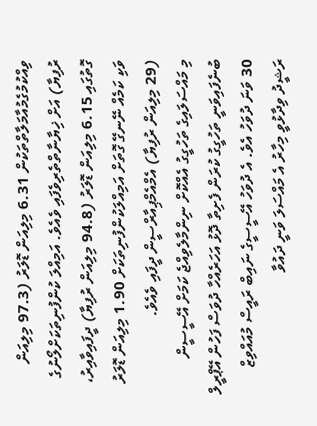ވިއްކުމުގެމުއާމަލާތްތަކުން 6.31 މިލިއަން ޑޮލަރު (97.3 މިލިއަން ރުފިޔާ) އަށް ޚިޔާނާތްތެރިވެފައި ވެއެވެ. އަމިއްލަ ކުންފުނިތަކަށްލޯނުގެ ގޮތުގައި 6.15 މިލިއަން ޑޮލަރު (94.8 މިލިއަން ރުފިޔާ) ދީފައިވާއިރު، ވަކި ކަމެއް ނޭނގޭ ގޮތަށް އަމިއްލަކުންފުނިތަކަށް 1.90 މިލިއަން ޑޮލަރު (29 މިލިއަން ރުފިޔާ) އެމްއެމްޕިއާރްސީން ދީފައި ވެއެވެ.
މި މައްސަލައިގެ ތަހުގީގު އެއްކޮށް ނިންމާލެވިއްޖެ ކަމަށް އޭސީސީން ބުނެފައިވަނީ ތަހުގީގު ކުރަން ފެށިތާ ދޮޅު އަހަރެއްހާ ދުވަސް ފަހުން އޭޕްރީލް 30 ވަނަ ދުވަހު އެވެ. އެ ދުވަހު އޭސީސީގެ ނައިބް ރައީސް މުއައްވިޒް ރަޝީދު ވިދާޅުވީ މިހާރު އެ މައްސަލަ ވަނީ ދައުވާ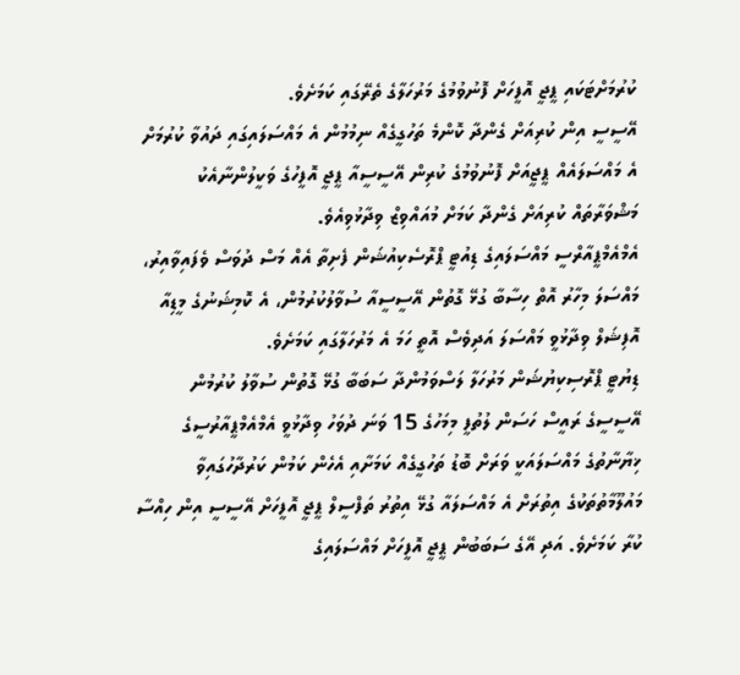ކުރުމަށްޓަކައި ޕީޖީ އޮފީހަށް ފޮނުވުމުގެ މަރުހަލާގެ ތެރޭގައި ކަމަށެވެ.
އޭސީސީ އިން ކުރިއަށް ގެންދާ ކޮންމެ ތަހުގީގެއް ނިމުމުން އެ މައްސަލައިގައި ދައުވާ ކުރުމަށް އެ މައްސަލައެއް ޕީޖީއަށް ފޮނުވުމުގެ ކުރިން އޭސީސީއާ ޕީޖީ އޮފީހުގެ ވަކީލުންނާއެކު މަޝްވަރާތައް ކުރިއަށް ގެންދާ ކަމަށް މުއައްވިޒް ވިދާޅުވިއެވެ.
އެމްއެމްޕީއާރްސީ މައްސަލައިގެ ޑިއުޓީ ޕްރޮސެކިއުޝަން ފެށިތާ އެއް މަސް ދުވަސް ވެފައިވާއިރު، މައްސަލަ މިހާރު އޮތް ހިސާބާ ގުޅޭ ގޮތުން އޭސީސީއާ ސުވާލުކުރުމުން، އެ ކޮމިޝަނުގެ މީޑިއާ އޮފިޝަލް ވިދާޅުވީ މައްސަލަ އަދިވެސް އޮތީ ހަމަ އެ މަރުހަލާގައި ކަމަށެވެ.
ޑިޔުޓީ ޕްރޮސިކިޔުޝަން މަރުހަލާ ލަސްވަމުންދާ ސަބަބާ ގުޅޭ ގޮތުން ސުވާލު ކުރުމުން އޭސީސީގެ ރައީސް ހަސަން ލުތުފީ މިމަހުގެ 15 ވަނަ ދުވަހު ވިދާޅުވީ އެމްއެމްޕީއާރުސީގެ ޚިޔާނާތުގެ މައްސަލައަކީ ވަރަށް ބޮޑު ތަހުގީގެއް ކަމަށާއި އެހެން ކަމުން ކަރުދާހުގައިވާ މައުލޫމާތުތަކުގެ އިތުރަށް އެ މައްސަލައާ ގުޅޭ އިތުރު ތަފްސީލް ޕީޖީ އޮފީހަށް އޭސީސީ އިން ހިއްސާ ކުރާ ކަމަށެވެ. އަދި އޭގެ ސަބަބުން ޕީޖީ އޮފީހަށް މައްސަލައިގެ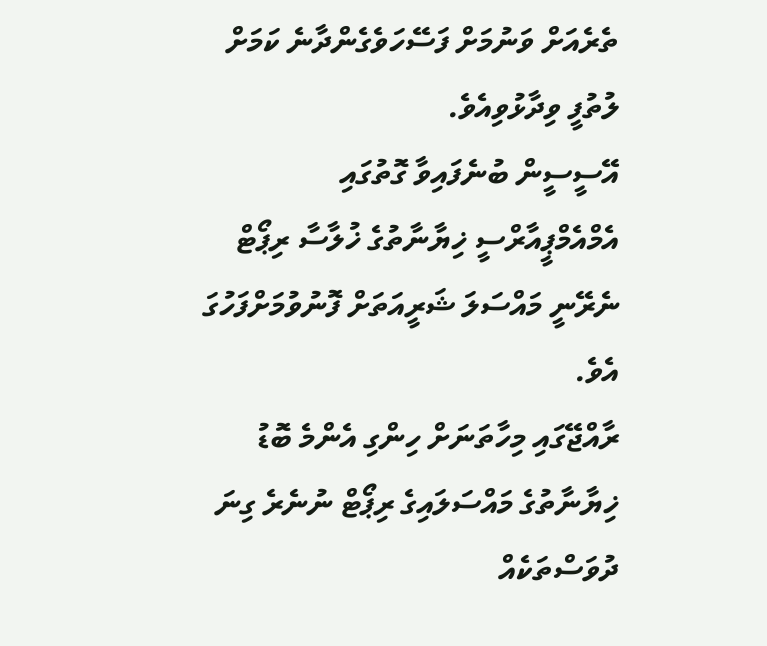ތެރެއަށް ވަނުމަށް ފަސޭހަވެގެންދާނެ ކަމަށް ލުތުފީ ވިދާޅުވިއެވެ.
އޭސީސީން ބުނެފައިވާ ގޮތުގައި އެމްއެމްޕީއާރްސީ ޚިޔާނާތުގެ ޚުލާސާ ރިޕޯޓް ނެރޭނީ މައްސަލަ ޝަރީއަތަށް ފޮނުވުމަށްފަހުގަ އެވެ.
ރާއްޖޭގައި މިހާތަނަށް ހިންގި އެންމެ ބޮޑު ޚިޔާނާތުގެ މައްސަލައިގެ ރިޕޯޓް ނުނެރެ ގިނަ ދުވަސްތަކެއް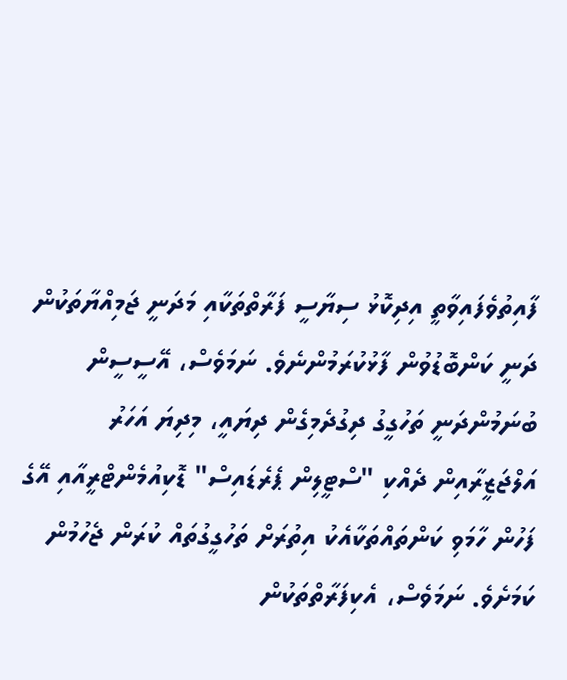ފާއިތުވެފައިވާތީ އިދިކޮޅު ސިޔާސީ ފަރާތްތަކާއި މަދަނީ ޖަމިއްޔާތަކުން ދަނީ ކަންބޮޑުވުން ފާޅުކުރަމުންނެވެ. ނަމަވެސް، އޭސީސީން ބުނަމުންދަނީ ތަހުގީގު ދިގުދެމިގެން ދިޔައީ، މިދިޔަ އަހަރު އަލްޖަޒީރާއިން ދެއްކި "ސްޓީލިން ޕެރެޑައިސް" ޑޮކިއުމެންޓްރީއާއި އޭގެ ފަހުން ހާމަވި ކަންތައްތަކާއެކު އިތުރަށް ތަހުގީގުތައް ކުރަން ޖެހުމުން ކަމަށެވެ. ނަމަވެސް، އެކިފަރާތްތަކުން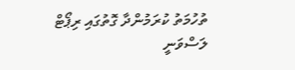ތުހުމަތު ކުރަމުންދާ ގޮތުގައި ރިޕޯޓް ލަސްވަނީ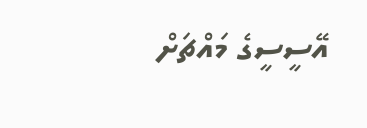އޭސީސީގެ މައްޗަށް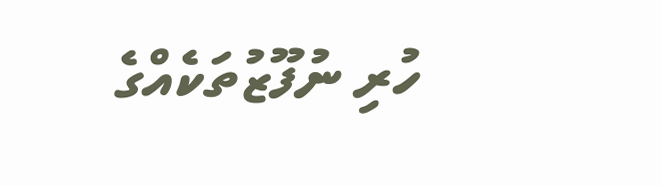ހުރި ނުފޫޒުތަކެއްގެ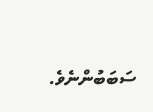ސަބަބުންނެވެ.